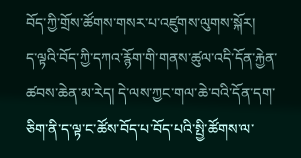བོད་ཀྱི་གྲོས་ཚོགས་གསར་པ་འཛུགས་ལུགས་སྐོར།
ད་ལྟའི་བོད་ཀྱི་དཀའ་རྙོག་གི་གནས་ཚུལ་འདི་དོན་རྐྱེན་ཚབས་ཆེན་མ་རེད། དེ་ལས་ཀྱང་གལ་ཆེ་བའི་དོན་དག་ཅིག་ནི་ད་ལྟ་ང་ཚོས་བོད་པ་བོད་པའི་སྤྱི་ཚོགས་ལ་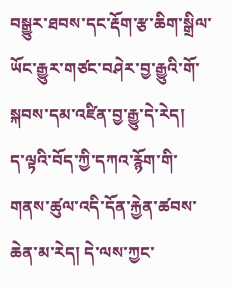བསྒྱུར་ཐབས་དང་རྡོག་རྩ་ཆིག་སྒྲིལ་ཡོང་རྒྱུར་གཙང་བཤེར་བྱ་རྒྱུའི་གོ་སྐབས་དམ་འཛིན་བྱ་རྒྱུ་དེ་རེད།
ད་ལྟའི་བོད་ཀྱི་དཀའ་རྙོག་གི་གནས་ཚུལ་འདི་དོན་རྐྱེན་ཚབས་ཆེན་མ་རེད། དེ་ལས་ཀྱང་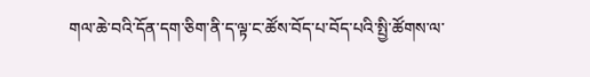གལ་ཆེ་བའི་དོན་དག་ཅིག་ནི་ད་ལྟ་ང་ཚོས་བོད་པ་བོད་པའི་སྤྱི་ཚོགས་ལ་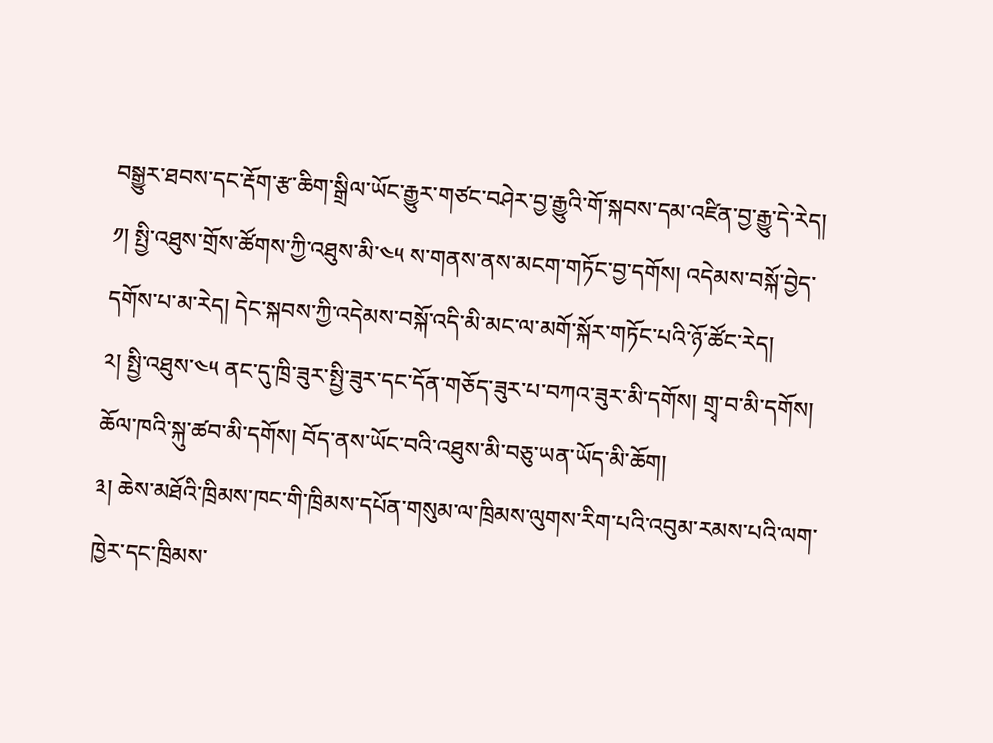བསྒྱུར་ཐབས་དང་རྡོག་རྩ་ཆིག་སྒྲིལ་ཡོང་རྒྱུར་གཙང་བཤེར་བྱ་རྒྱུའི་གོ་སྐབས་དམ་འཛིན་བྱ་རྒྱུ་དེ་རེད།
༡། སྤྱི་འཐུས་གྲོས་ཚོགས་ཀྱི་འཐུས་མི་༤༥ ས་གནས་ནས་མངག་གཏོང་བྱ་དགོས། འདེམས་བསྐོ་བྱེད་དགོས་པ་མ་རེད། དེང་སྐབས་ཀྱི་འདེམས་བསྐོ་འདི་མི་མང་ལ་མགོ་སྐོར་གཏོང་པའི་ཉོ་ཚོང་རེད།
༢། སྤྱི་འཐུས་༤༥ ནང་དུ་ཁྲི་ཟུར་སྤྱི་ཟུར་དང་དོན་གཅོད་ཟུར་པ་བཀའ་ཟུར་མི་དགོས། གྲྭ་བ་མི་དགོས། ཆོལ་ཁའི་སྐུ་ཚབ་མི་དགོས། བོད་ནས་ཡོང་བའི་འཐུས་མི་བཅུ་ཡན་ཡོད་མི་ཆོག།
༣། ཆེས་མཐོའི་ཁྲིམས་ཁང་གི་ཁྲིམས་དཔོན་གསུམ་ལ་ཁྲིམས་ལུགས་རིག་པའི་འབུམ་རམས་པའི་ལག་ཁྱེར་དང་ཁྲིམས་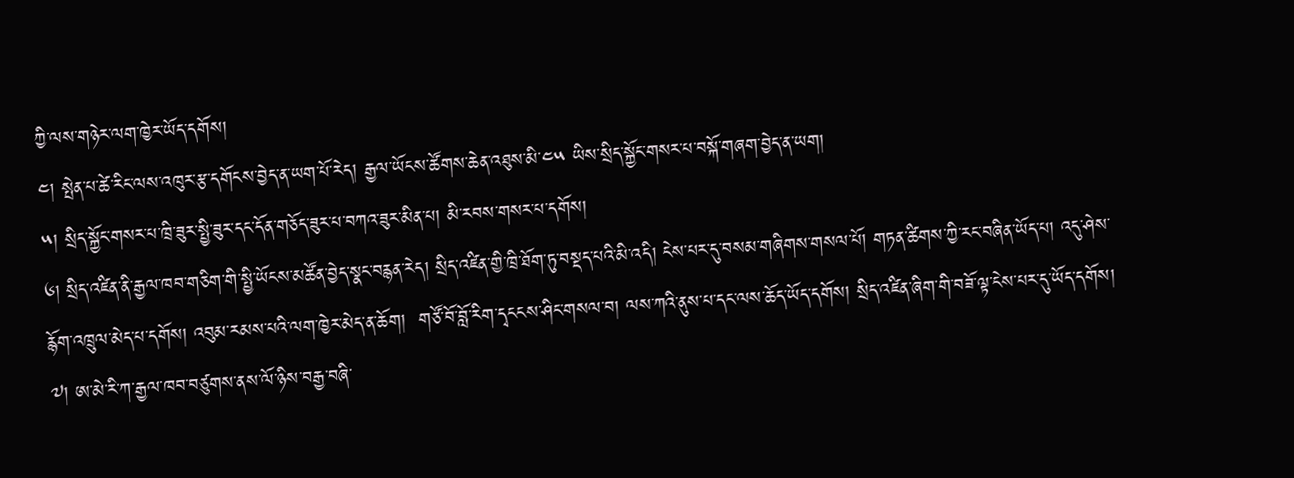ཀྱི་ལས་གཉེར་ལག་ཁྱེར་ཡོད་དགོས།
༤། སྤེན་པ་ཚེ་རིང་ལས་འཁུར་རྩ་དགོངས་བྱེད་ན་ཡག་པོ་རེད། རྒྱལ་ཡོངས་ཚོགས་ཆེན་འཐུས་མི་༤༥ ཡིས་སྲིད་སྐྱོང་གསར་པ་བསྐོ་གཞག་བྱེད་ན་ཡག།
༥། སྲིད་སྐྱོང་གསར་པ་ཁྲི་ཟུར་སྤྱི་ཟུར་དང་དོན་གཅོད་ཟུར་པ་བཀའ་ཟུར་མིན་པ། མི་རབས་གསར་པ་དགོས།
༦། སྲིད་འཛིན་ནི་རྒྱལ་ཁབ་གཅིག་གི་སྤྱི་ཡོངས་མཚོན་བྱེད་སྣང་བརྙན་རེད། སྲིད་འཛིན་གྱི་ཁྲི་ཐོག་ཏུ་བསྡད་པའི་མི་འདི། ངེས་པར་དུ་བསམ་གཞིགས་གསལ་པོ། གཏན་ཚིགས་ཀྱི་རང་བཞིན་ཡོད་པ། འདུ་ཤེས་རྙོག་འཁྲུལ་མེད་པ་དགོས། འབུམ་རམས་པའི་ལག་ཁྱེར་མེད་ན་ཆོག།  གཙོ་བོ་བློ་རིག་དྭངངས་ཤིང་གསལ་བ། ལས་ཀའི་ནུས་པ་དང་ལས་ཆོད་ཡོད་དགོས། སྲིད་འཛིན་ཞིག་གི་བཟོ་ལྟ་ངེས་པར་དུ་ཡོད་དགོས།
༧། ཨ་མེ་རི་ཀ་རྒྱལ་ཁབ་བཙུགས་ནས་ལོ་ཉིས་བརྒྱ་བཞི་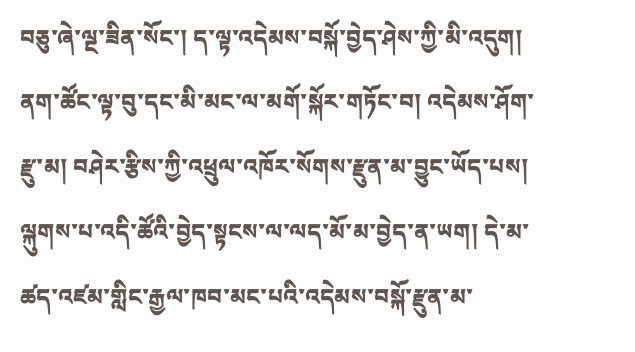བཅུ་ཞེ་ལྔ་ཟིན་སོང་། ད་ལྟ་འདེམས་བསྐོ་བྱེད་ཤེས་ཀྱི་མི་འདུག། ནག་ཚོང་ལྟ་བུ་དང་མི་མང་ལ་མགོ་སྐོར་གཏོང་བ། འདེམས་ཤོག་རྫུ་མ། བཤེར་རྩིས་ཀྱི་འཕྲུལ་འཁོར་སོགས་རྫུན་མ་བྱུང་ཡོད་པས། ལྐུགས་པ་འདི་ཚོའི་བྱེད་སྟངས་ལ་ལད་མོ་མ་བྱེད་ན་ཡག། དེ་མ་ཚད་འཛམ་གླིང་རྒྱལ་ཁབ་མང་པའི་འདེམས་བསྐོ་རྫུན་མ་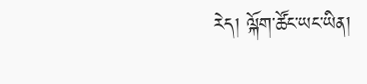རེད། ལྐོག་ཚོང་ཡང་ཡིན།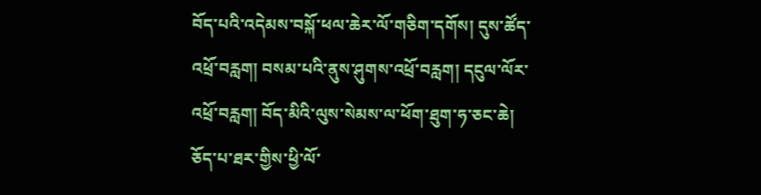བོད་པའི་འདེམས་བསྐོ་ཕལ་ཆེར་ལོ་གཅིག་དགོས། དུས་ཚོད་འཕྲོ་བརླག། བསམ་པའི་ནུས་ཤུགས་འཕྲོ་བརླག། དངུལ་ལོར་འཕྲོ་བརླག། བོད་མིའི་ལུས་སེམས་ལ་ཕོག་ཐུག་ཧ་ཅང་ཆེ།
ཅོད་པ་ཐར་གྱིས་ཕྱི་ལོ་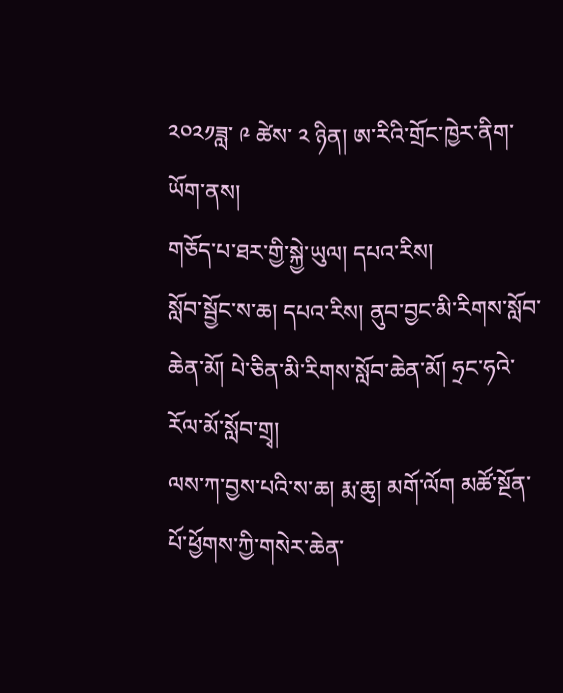༢༠༢༡ཟླ་ ༩ ཚེས་ ༢ ཉིན། ཨ་རིའི་གྲོང་ཁྱེར་ནིག་ཡོག་ནས།
གཅོད་པ་ཐར་གྱི་སྐྱེ་ཡུལ། དཔའ་རིས།
སློབ་སྦྱོང་ས་ཆ། དཔའ་རིས། ནུབ་བྱང་མི་རིགས་སློབ་ཆེན་མོ། པེ་ཅིན་མི་རིགས་སློབ་ཆེན་མོ། ཧྲང་ཧའེ་རོལ་མོ་སློབ་གྲྭ།
ལས་ཀ་བྱས་པའི་ས་ཆ། རྨ་ཆུ། མགོ་ལོག མཚོ་སྔོན་པོ་ཕྱོགས་ཀྱི་གསེར་ཆེན་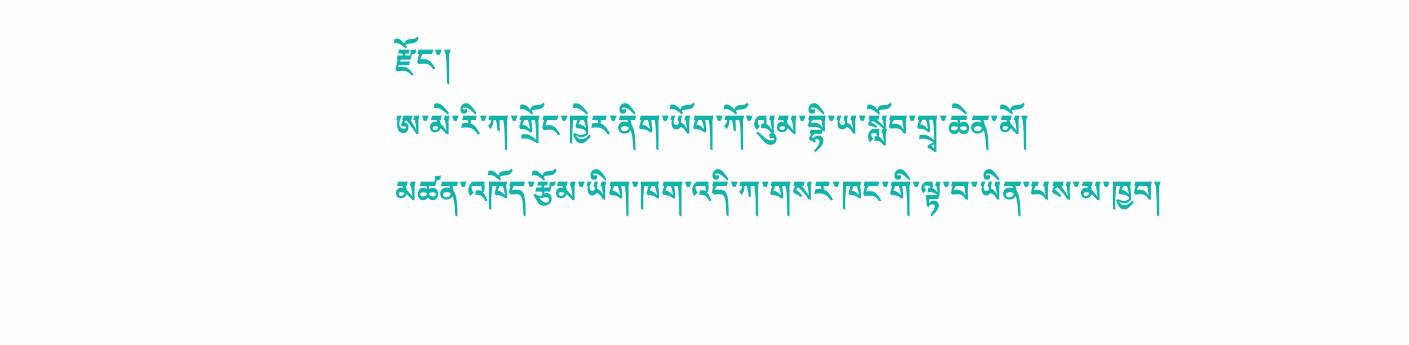རྫོང་།
ཨ་མེ་རི་ཀ་གྲོང་ཁྱེར་ནིག་ཡོག་ཀོ་ལུམ་བྷི་ཡ་སློབ་གྲྭ་ཆེན་མོ།
མཚན་འཁོད་རྩོམ་ཡིག་ཁག་འདི་ཀ་གསར་ཁང་གི་ལྟ་བ་ཡིན་པས་མ་ཁྱབ།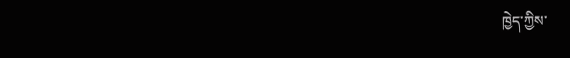ཁྱེད་ཀྱིས་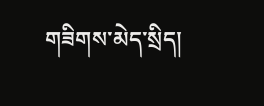གཟིགས་མེད་སྲིད།